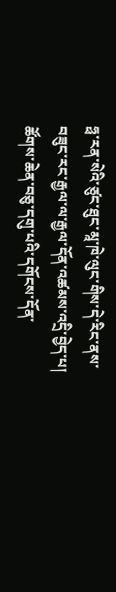ཧྥ་རན་སེའི་ཙུང་ཐུང་མཱ་ཁེ་ལུང་གིས་དེ་རིང་ནས་བཟུང་རང་རྒྱལ་ལ་རྒྱལ་དོན་འཚམས་འདྲི་བྱེད་པ། ཚོགས་ཆེན་བཅུ་དགུ་པའི་དགོངས་དོན་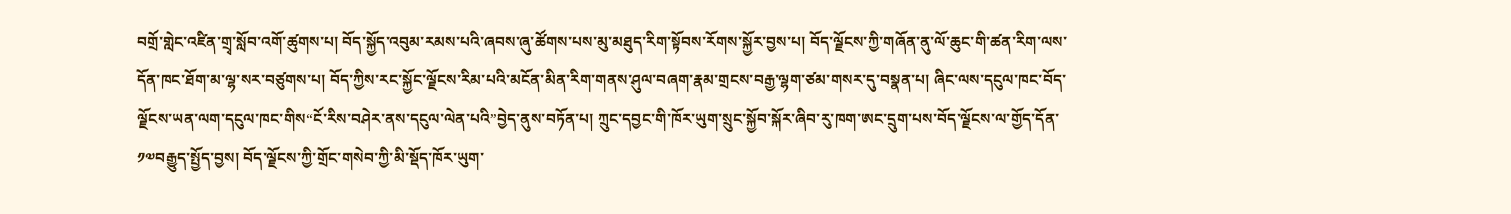བགྲོ་གླེང་འཛིན་གྲྭ་སློབ་འགོ་ཚུགས་པ། བོད་སྐྱོད་འབུམ་རམས་པའི་ཞབས་ཞུ་ཚོགས་པས་མུ་མཐུད་རིག་སྟོབས་རོགས་སྐྱོར་བྱས་པ། བོད་ལྗོངས་ཀྱི་གཞོན་ནུ་ལོ་ཆུང་གི་ཚན་རིག་ལས་དོན་ཁང་ཐོག་མ་ལྷ་སར་བཙུགས་པ། བོད་ཀྱིས་རང་སྐྱོང་ལྗོངས་རིམ་པའི་མངོན་མིན་རིག་གནས་ཤུལ་བཞག་རྣམ་གྲངས་བརྒྱ་ལྷག་ཙམ་གསར་དུ་བསྣན་པ། ཞིང་ལས་དངུལ་ཁང་བོད་ལྗོངས་ཡན་ལག་དངུལ་ཁང་གིས“ངོ་རིས་བཤེར་ནས་དངུལ་ལེན་པའི”བྱེད་ནུས་བཏོན་པ། ཀྲུང་དབྱང་གི་ཁོར་ཡུག་སྲུང་སྐྱོབ་སྐོར་ཞིབ་རུ་ཁག་ཨང་དྲུག་པས་བོད་ལྗོངས་ལ་གྱོད་དོན་༡༧བརྒྱུད་སྤྱོད་བྱས། བོད་ལྗོངས་ཀྱི་གྲོང་གསེབ་ཀྱི་མི་སྡོད་ཁོར་ཡུག་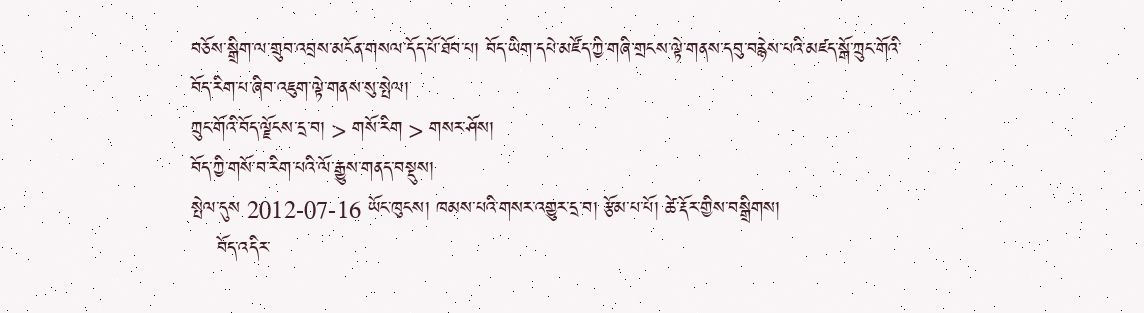བཅོས་སྒྲིག་ལ་གྲུབ་འབྲས་མངོན་གསལ་དོད་པོ་ཐོབ་པ། བོད་ཡིག་དཔེ་མཛོད་ཀྱི་གཞི་གྲངས་ལྟེ་གནས་དབུ་བརྙེས་པའི་མཛད་སྒོ་ཀྲུང་གོའི་བོད་རིག་པ་ཞིབ་འཇུག་ལྟེ་གནས་སུ་སྤེལ།
ཀྲུང་གོའི་བོད་ལྗོངས་དྲ་བ། > གསོ་རིག > གསར་ཤོས།
བོད་ཀྱི་གསོ་བ་རིག་པའི་ལོ་རྒྱུས་གནད་བསྡུས།
སྤེལ་དུས 2012-07-16 ཡོང་ཁུངས། ཁམས་པའི་གསར་འགྱུར་དྲ་བ། རྩོམ་པ་པོ། ཚེ་རྡོར་གྱིས་བསྒྲིགས།
    བོད་འདིར་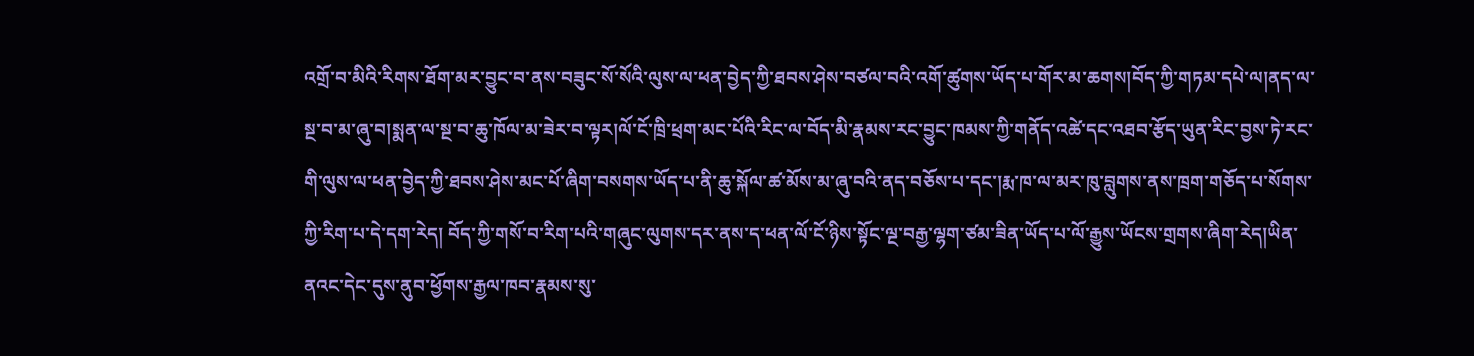འགྲོ་བ་མིའི་རིགས་ཐོག་མར་བྱུང་བ་ནས་བཟུང་སོ་སོའི་ལུས་ལ་ཕན་བྱེད་ཀྱི་ཐབས་ཤེས་བཙལ་བའི་འགོ་ཚུགས་ཡོད་པ་གོར་མ་ཆགས།བོད་ཀྱི་གཏམ་དཔེ་ལ།ནད་ལ་སྔ་བ་མ་ཞུ་བ།སྨན་ལ་སྔ་བ་ཆུ་ཁོལ་མ་ཟེར་བ་ལྟར།ལོ་ངོ་ཁྲི་ཕྲག་མང་པོའི་རིང་ལ་བོད་མི་རྣམས་རང་བྱུང་ཁམས་ཀྱི་གནོད་འཚེ་དང་འཐབ་རྩོད་ཡུན་རིང་བྱས་ཏེ་རང་གི་ལུས་ལ་ཕན་བྱེད་ཀྱི་ཐབས་ཤེས་མང་པོ་ཞིག་བསགས་ཡོད་པ་ནི་ཆུ་སྐོལ་ཚ་མོས་མ་ཞུ་བའི་ནད་བཅོས་པ་དང་།རྨ་ཁ་ལ་མར་ཁུ་བླུགས་ནས་ཁྲག་གཅོད་པ་སོགས་ཀྱི་རིག་པ་དེ་དག་རེད། བོད་ཀྱི་གསོ་བ་རིག་པའི་གཞུང་ལུགས་དར་ནས་ད་ཕན་ལོ་ངོ་ཉིས་སྟོང་ལྔ་བརྒྱ་ལྷག་ཙམ་ཟིན་ཡོད་པ་ལོ་རྒྱུས་ཡོངས་གྲགས་ཞིག་རེད།ཡིན་ནའང་དེང་དུས་ནུབ་ཕྱོགས་རྒྱལ་ཁབ་རྣམས་སུ་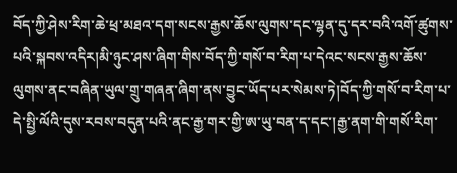བོད་ཀྱི་ཤེས་རིག་ཆེ་ཕྲ་མཐའ་དག་སངས་རྒྱས་ཆོས་ལུགས་དང་ལྷན་དུ་དར་བའི་འགོ་ཚུགས་པའི་སྐབས་འདིར།མི་ཉུང་ཤས་ཞིག་གིས་བོད་ཀྱི་གསོ་བ་རིག་པ་དེའང་སངས་རྒྱས་ཆོས་ལུགས་ནང་བཞིན་ཡུལ་གྲུ་གཞན་ཞིག་ནས་བྱུང་ཡོད་པར་སེམས་ཏེ།བོད་ཀྱི་གསོ་བ་རིག་པ་དེ་སྤྱི་ལོའི་དུས་རབས་བདུན་པའི་ནང་རྒྱ་གར་གྱི་ཨ་ཡུ་བན་ད་དང་།རྒྱ་ནག་གི་གསོ་རིག་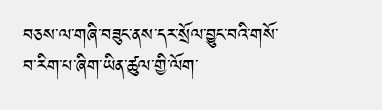བཅས་ལ་གཞི་བཟུང་ནས་དར་སྲོལ་བྱུང་བའི་གསོ་བ་རིག་པ་ཞིག་ཡིན་ཚུལ་གྱི་ལོག་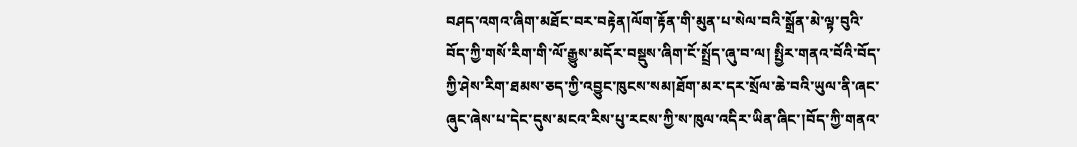བཤད་འགའ་ཞིག་མཐོང་བར་བརྟེན།ལོག་རྟོན་གི་མུན་པ་སེལ་བའི་སྒྲོན་མེ་ལྟ་བུའི་བོད་ཀྱི་གསོ་རིག་གི་ལོ་རྒྱུས་མདོར་བསྡུས་ཞིག་ངོ་སྤྲོད་ཞུ་བ་ལ། སྤྱིར་གནའ་བོའི་བོད་ཀྱི་ཤེས་རིག་ཐམས་ཅད་ཀྱི་འབྱུང་ཁུངས་སམ།ཐོག་མར་དར་སྲོལ་ཆེ་བའི་ཡུལ་ནི་ཞང་ཞུང་ཞེས་པ་དེང་དུས་མངའ་རིས་པུ་རངས་ཀྱི་ས་ཁུལ་འདིར་ཡིན་ཞིང་།བོད་ཀྱི་གནའ་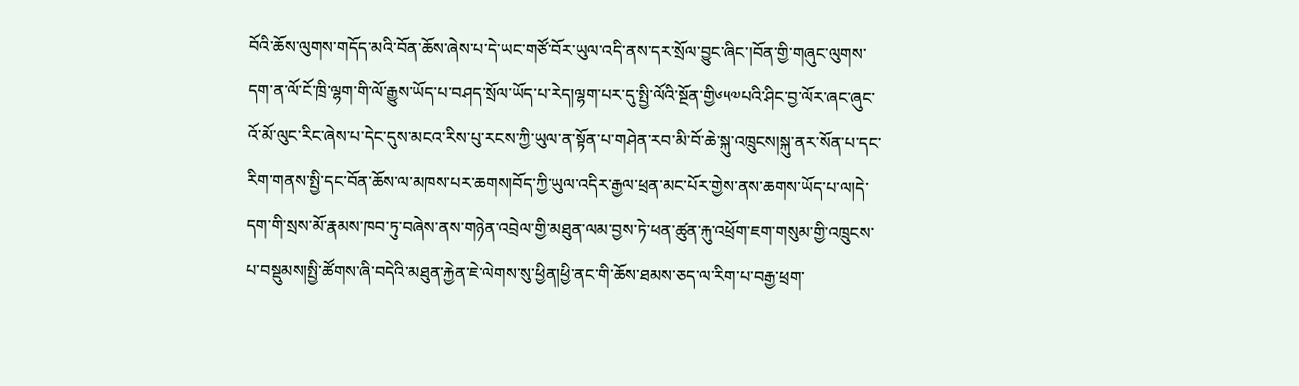བོའི་ཆོས་ལུགས་གདོད་མའི་བོན་ཆོས་ཞེས་པ་དེ་ཡང་གཙོ་བོར་ཡུལ་འདི་ནས་དར་སྲོལ་བྱུང་ཞིང་།བོན་གྱི་གཞུང་ལུགས་དག་ན་ལོ་ངོ་ཁྲི་ལྷག་གི་ལོ་རྒྱུས་ཡོད་པ་བཤད་སྲོལ་ཡོད་པ་རེད།ལྷག་པར་དུ་སྤྱི་ལོའི་སྔོན་གྱི༦༥༧པའི་ཤིང་བྱ་ལོར་ཞང་ཞུང་འོ་མོ་ལུང་རིང་ཞེས་པ་དེང་དུས་མངའ་རིས་པུ་རངས་ཀྱི་ཡུལ་ན་སྟོན་པ་གཤེན་རབ་མི་བོ་ཆེ་སྐུ་འཁྲུངས།སྐུ་ནར་སོན་པ་དང་རིག་གནས་སྤྱི་དང་བོན་ཆོས་ལ་མཁས་པར་ཆགས།བོད་ཀྱི་ཡུལ་འདིར་རྒྱལ་ཕྲན་མང་པོར་གྱེས་ནས་ཆགས་ཡོད་པ་ལ།དེ་དག་གི་སྲས་མོ་རྣམས་ཁབ་ཏུ་བཞེས་ནས་གཉེན་འབྲེལ་གྱི་མཐུན་ལམ་བྱས་ཏེ་ཕན་ཚུན་རྐུ་འཕྲོག་ཇག་གསུམ་གྱི་འཁྲུངས་པ་བསྡུམས།སྤྱི་ཚོགས་ཞི་བདེའི་མཐུན་རྐྱེན་ཇེ་ལེགས་སུ་ཕྱིན།ཕྱི་ནང་གི་ཆོས་ཐམས་ཅད་ལ་རིག་པ་བརྒྱ་ཕྲག་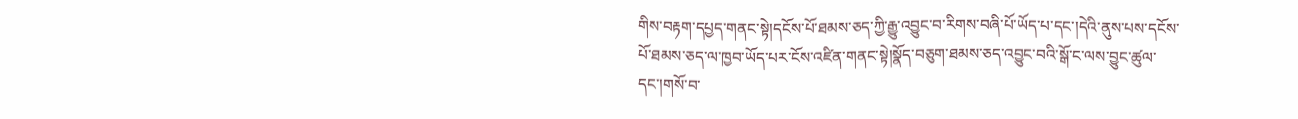གིས་བརྟག་དཔྱད་གནང་སྟེ།དངོས་པོ་ཐམས་ཅད་ཀྱི་རྒྱུ་འབྱུང་བ་རིགས་བཞི་པོ་ཡོད་པ་དང་།དེའི་ནུས་པས་དངོས་པོ་ཐམས་ཅད་ལ་ཁྱབ་ཡོད་པར་ངོས་འཛིན་གནང་སྟེ།སྣོད་བཅུག་ཐམས་ཅད་འབྱུང་བའི་སྒོ་ང་ལས་བྱུང་ཚུལ་དང་།གསོ་བ་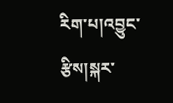རིག་པ།འབྱུང་རྩིས།སྐར་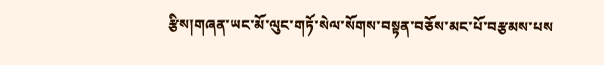རྩིས།གཞན་ཡང་མོ་ལུང་གཏོ་སེལ་སོགས་བསྟན་བཅོས་མང་པོ་བརྩམས་པས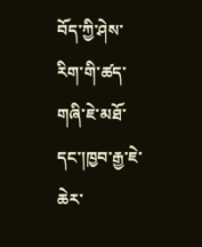བོད་ཀྱི་ཤེས་རིག་གི་ཚད་གཞི་ཇེ་མཐོ་དང་།ཁྱབ་རྒྱ་ཇེ་ཆེར་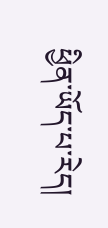ཕྱིན་ཡོད་པ་རེད།